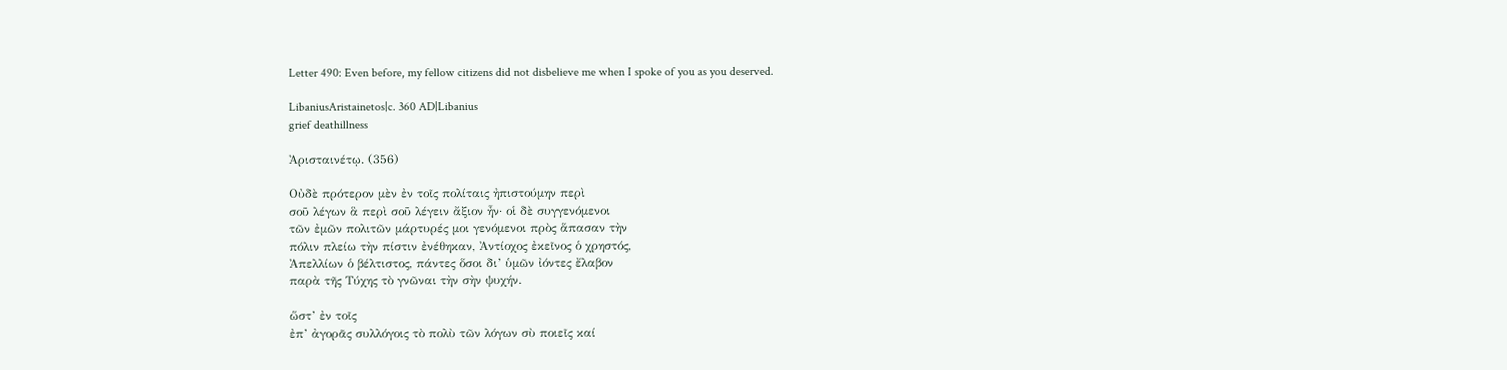Letter 490: Even before, my fellow citizens did not disbelieve me when I spoke of you as you deserved.

LibaniusAristainetos|c. 360 AD|Libanius
grief deathillness

Ἀρισταινέτῳ. (356)

Οὐδὲ πρότερον μὲν ἐν τοῖς πολίταις ἠπιστούμην περὶ
σοῦ λέγων ἃ περὶ σοῦ λέγειν ἄξιον ἦν· οἱ δὲ συγγενόμενοι
τῶν ἐμῶν πολιτῶν μάρτυρές μοι γενόμενοι πρὸς ἅπασαν τὴν
πόλιν πλείω τὴν πίστιν ἐνέθηκαν, Ἀντίοχος ἐκεῖνος ὁ χρηστός,
Ἀπελλίων ὁ βέλτιστος, πάντες ὅσοι δι’ ὑμῶν ἰόντες ἔλαβον
παρὰ τῆς Τύχης τὸ γνῶναι τὴν σὴν ψυχήν.

ὥστ’ ἐν τοῖς
ἐπ’ ἀγορᾶς συλλόγοις τὸ πολὺ τῶν λόγων σὺ ποιεῖς καί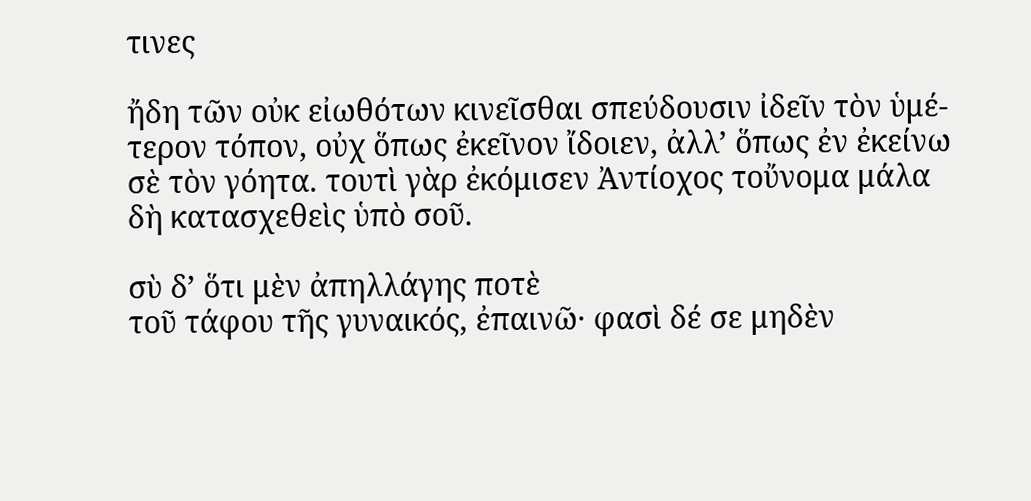τινες

ἤδη τῶν οὐκ εἰωθότων κινεῖσθαι σπεύδουσιν ἰδεῖν τὸν ὑμέ-
τερον τόπον, οὐχ ὅπως ἐκεῖνον ἴδοιεν, ἀλλ’ ὅπως ἐν ἐκείνω
σὲ τὸν γόητα. τουτὶ γὰρ ἐκόμισεν Ἀντίοχος τοὔνομα μάλα
δὴ κατασχεθεὶς ὑπὸ σοῦ.

σὺ δ’ ὅτι μὲν ἀπηλλάγης ποτὲ
τοῦ τάφου τῆς γυναικός, ἐπαινῶ· φασὶ δέ σε μηδὲν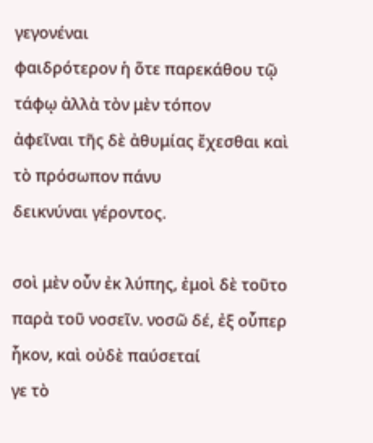γεγονέναι
φαιδρότερον ἡ ὅτε παρεκάθου τῷ τάφῳ ἀλλὰ τὸν μὲν τόπον
ἀφεῖναι τῆς δὲ ἀθυμίας ἔχεσθαι καὶ τὸ πρόσωπον πάνυ
δεικνύναι γέροντος.

σοὶ μὲν οὖν ἐκ λύπης, ἐμοὶ δὲ τοῦτο
παρὰ τοῦ νοσεῖν. νοσῶ δέ, ἐξ οὗπερ ἧκον, καὶ οὐδὲ παύσεταί
γε τὸ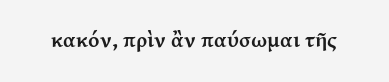κακόν, πρὶν ἂν παύσωμαι τῆς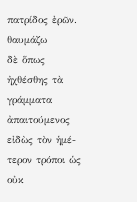πατρίδος ἐρῶν. θαυμάζω
δὲ ὅπως ἠχθέσθης τὰ γράμματα ἀπαιτούμενος εἰδὼς τὸν ἡμέ-
τερον τρόποι ὡς οὐκ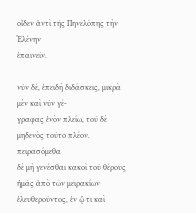οἶδεν ἀντὶ τῆς Πηνελόπης τὴν Ἑλένην
ἐπαινεῖν.

νῦν δέ, ἐπειδὴ διδάσκεις, μικρὰ μὲν καὶ νῦν γέ-
γραφας ἐνὸν πλείω, τοῦ δὲ μηδενὸς τοῦτο πλέον. πειρασόμεθα
δὲ μὴ γενέσθαι κακοὶ τοῦ θέρους ἡμᾶς ἀπὸ τῶν μειρακίων
ἐλευθεροῦντος, ἐν ᾧ τι καὶ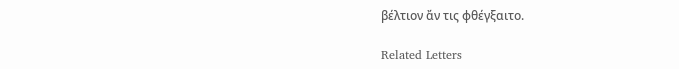βέλτιον ἄν τις φθέγξαιτο.

Related Letters